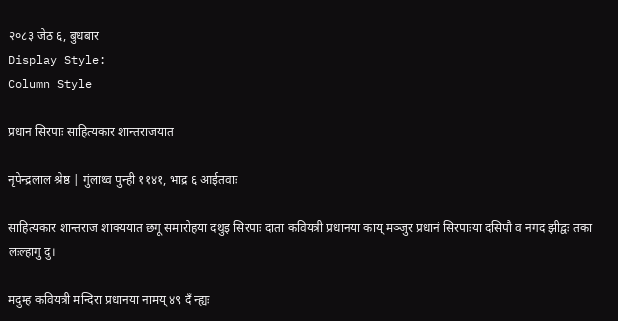२०८३ जेठ ६, बुधबार
Display Style:
Column Style

प्रधान सिरपाः साहित्यकार शान्तराजयात

नृपेन्द्रलाल श्रेष्ठ | गुंलाथ्व पुन्ही ११४१, भाद्र ६ आईतवाः

साहित्यकार शान्तराज शाक्ययात छगू समारोहया दथुइ सिरपाः दाता कवियत्री प्रधानया काय् मञ्जुर प्रधानं सिरपाःया दसिपौ व नगद झीद्वः तका लःल्हागु दु।

मदुम्ह कवियत्री मन्दिरा प्रधानया नामय् ४९ दँ न्ह्यः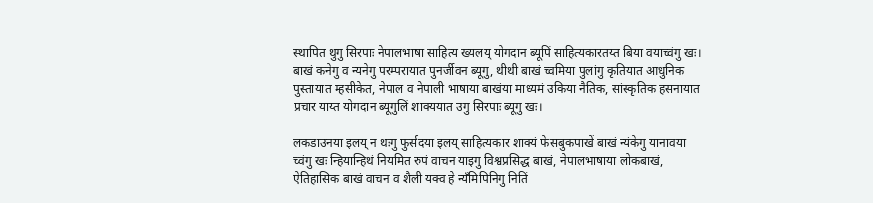स्थापित थुगु सिरपाः नेपालभाषा साहित्य ख्यलय् योगदान ब्यूपिं साहित्यकारतय्त बिया वयाच्वंगु खः। बाखं कनेगु व न्यनेगु परम्परायात पुनर्जीवन ब्यूगु, थीथी बाखं च्वमिया पुलांगु कृतियात आधुनिक पुस्तायात म्हसीकेत, नेपाल व नेपाली भाषाया बाखंया माध्यमं उकिया नैतिक, सांस्कृतिक हसनायात प्रचार याय्त योगदान ब्यूगुलिं शाक्ययात उगु सिरपाः ब्यूगु खः।

लकडाउनया इलय् न थःगु फुर्सदया इलय् साहित्यकार शाक्यं फेसबुकपाखें बाखं न्यंकेगु यानावया च्वंगु खः न्हियान्हिथं नियमित रुपं वाचन याइगु विश्वप्रसिद्ध बाखं, नेपालभाषाया लोकबाखं, ऐतिहासिक बाखं वाचन व शैली यक्व हे न्यँमिपिनिगु नितिं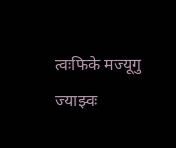त्वःफिके मज्यूगु ज्याझ्वः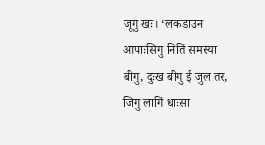जूगु खः। ‘लकडाउन आपाःसिगु नितिं समस्या बीगु, दुःख बीगु ई जुल तर, जिगु लागिं धाःसा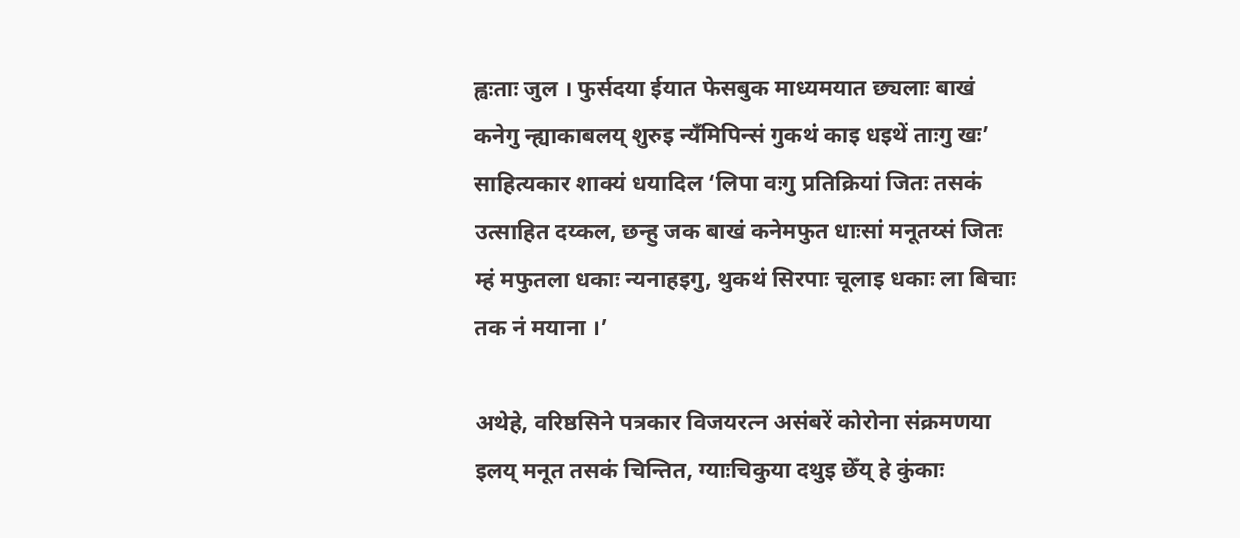ह्वःताः जुल । फुर्सदया ईयात फेसबुक माध्यमयात छ्यलाः बाखं कनेगु न्ह्याकाबलय् शुरुइ न्यँमिपिन्सं गुकथं काइ धइथें ताःगु खः’ साहित्यकार शाक्यं धयादिल ‘लिपा वःगु प्रतिक्रियां जितः तसकं उत्साहित दय्कल, छन्हु जक बाखं कनेमफुत धाःसां मनूतय्सं जितः म्हं मफुतला धकाः न्यनाहइगु, थुकथं सिरपाः चूलाइ धकाः ला बिचाः तक नं मयाना ।’

अथेहे, वरिष्ठसिने पत्रकार विजयरत्न असंबरें कोरोना संक्रमणया इलय् मनूत तसकं चिन्तित, ग्याःचिकुया दथुइ छेँय् हे कुंकाः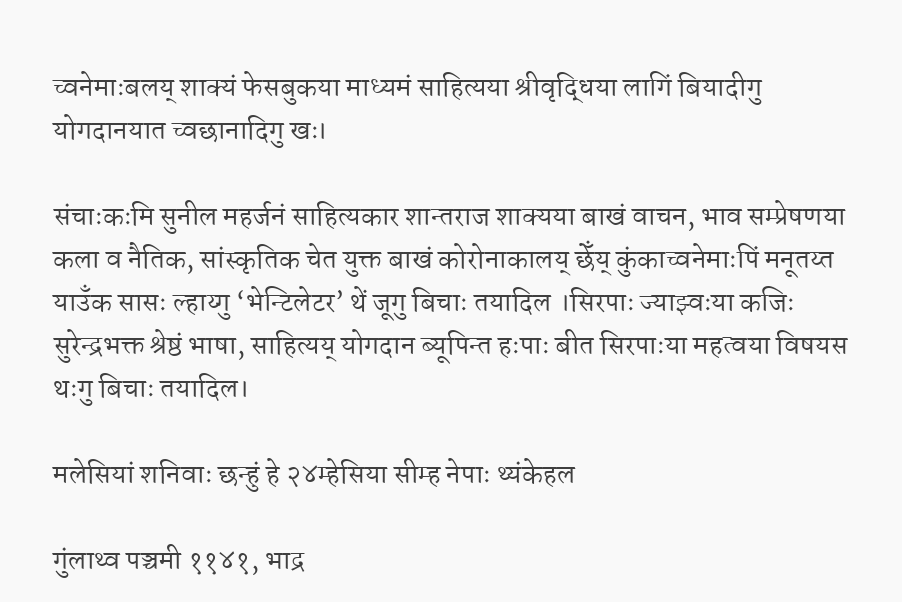च्वनेमाःबलय् शाक्यं फेसबुकया माध्यमं साहित्यया श्रीवृद्धिया लागिं बियादीगु योगदानयात च्वछानादिगु खः।

संचाःकःमि सुनील महर्जनं साहित्यकार शान्तराज शाक्यया बाखं वाचन, भाव सम्प्रेषणया कला व नैतिक, सांस्कृतिक चेत युक्त बाखं कोरोनाकालय् छेँय् कुंकाच्वनेमाःपिं मनूतय्त याउँक सासः ल्हाय्गु ‘भेन्टिलेटर’ थें जूगु बिचाः तयादिल ।सिरपाः ज्याझ्वःया कजिः सुरेन्द्रभक्त श्रेष्ठं भाषा, साहित्यय् योगदान ब्यूपिन्त हःपाः बीत सिरपाःया महत्वया विषयस थःगु बिचाः तयादिल।

मलेसियां शनिवाः छन्हुं हे २४म्हेसिया सीम्ह नेपाः थ्यंकेहल

गुंलाथ्व पञ्चमी ११४१, भाद्र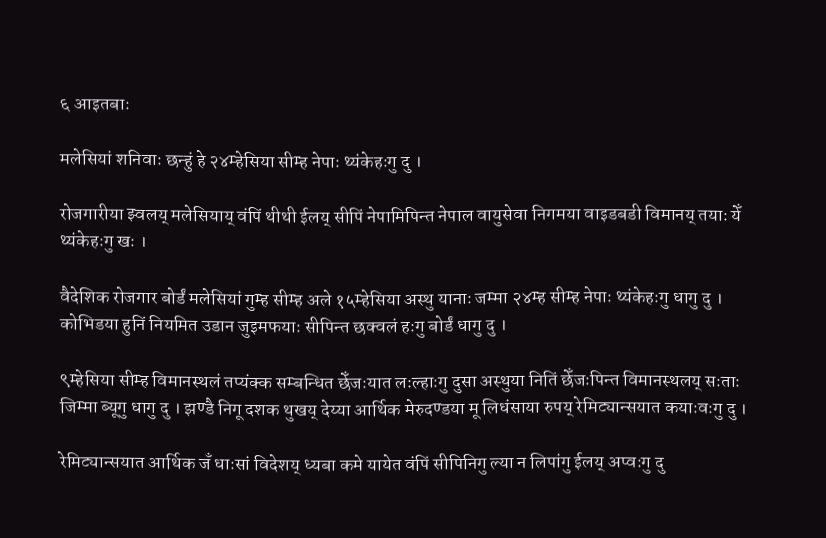६ आइतबाः

मलेसियां शनिवाः छन्हुं हे २४म्हेसिया सीम्ह नेपाः थ्यंकेहःगु दु ।

रोजगारीया झ्वलय् मलेसियाय् वंपिं थीथी ईलय् सीपिं नेपामिपिन्त नेपाल वायुसेवा निगमया वाइडबडी विमानय् तयाः येँ थ्यंकेहःगु खः ।

वैदेशिक रोजगार बोर्डं मलेसियां गुम्ह सीम्ह अले १५म्हेसिया अस्थु यानाः जम्मा २४म्ह सीम्ह नेपाः थ्यंकेहःगु धागु दु । कोभिडया हुनिं नियमित उडान जुइमफयाः सीपिन्त छक्वलं हःगु बोर्डं धागु दु ।

९म्हेसिया सीम्ह विमानस्थलं तप्यंक्क सम्बन्धित छेँजःयात लःल्हाःगु दुसा अस्थुया नितिं छेँजःपिन्त विमानस्थलय् सःताः जिम्मा ब्यूगु धागु दु । झण्डै निगू दशक थुखय् देय्या आर्थिक मेरुदण्डया मू लिधंसाया रुपय् रेमिट्यान्सयात कयाःवःगु दु ।

रेमिट्यान्सयात आर्थिक जँ धाःसां विदेशय् ध्यबा कमे यायेत वंपिं सीपिनिगु ल्या न लिपांगु ईलय् अप्वःगु दु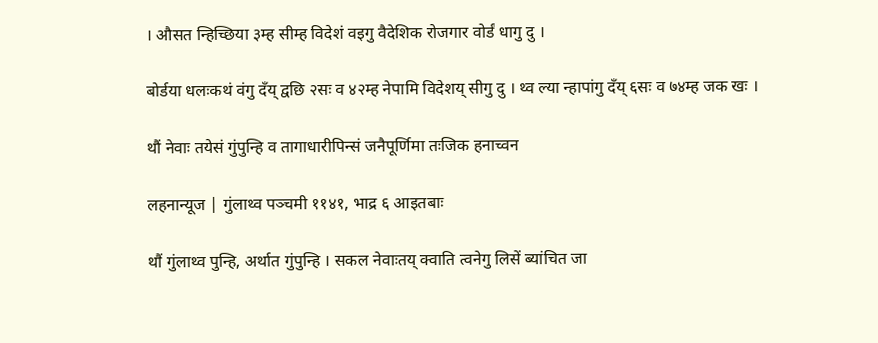। औसत न्हिच्छिया ३म्ह सीम्ह विदेशं वइगु वैदेशिक रोजगार वोर्डं धागु दु ।

बोर्डया धलःकथं वंगु दँय् द्वछि २सः व ४२म्ह नेपामि विदेशय् सीगु दु । थ्व ल्या न्हापांगु दँय् ६सः व ७४म्ह जक खः ।

थौं नेवाः तयेसं गुंपुन्हि व तागाधारीपिन्सं जनैपूर्णिमा तःजिक हनाच्वन

लहनान्यूज | गुंलाथ्व पञ्चमी ११४१, भाद्र ६ आइतबाः

थौं गुंलाथ्व पुन्हि, अर्थात गुंपुन्हि । सकल नेवाःतय् क्वाति त्वनेगु लिसें ब्यांचित जा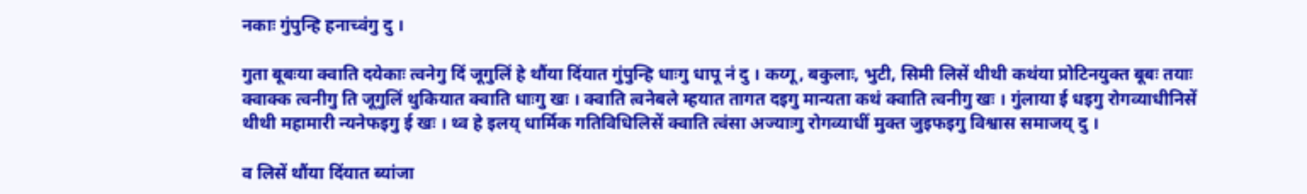नकाः गुंपुन्हि हनाच्वंगु दु ।

गुता बूबःया क्वाति दयेकाः त्वनेगु दिं जूगुलिं हे थौंया दिंयात गुंपुन्हि धाःगु धापू नं दु । कय्गू, बकुलाः, भुटी, सिमी लिसें थीथी कथंया प्रोटिनयुक्त बूबः तयाः क्वाक्क त्वनीगु ति जूगुलिं थुकियात क्वाति धाःगु खः । क्वाति त्वनेबले म्हयात तागत दइगु मान्यता कथं क्वाति त्वनीगु खः । गुंलाया ई धइगु रोगव्याधीनिसें थीथी महामारी न्यनेफइगु ई खः । थ्व हे इलय् धार्मिक गतिविधिलिसें क्वाति त्वंसा अज्याःगु रोगव्याधीं मुक्त जुइफइगु विश्वास समाजय् दु ।

व लिसें थौंया दिंयात ब्यांजा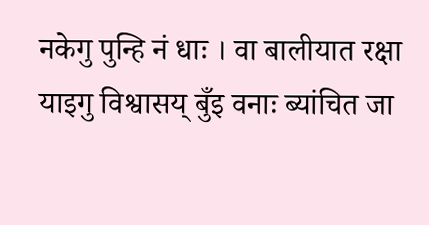नकेगु पुन्हि नं धाः । वा बालीयात रक्षा याइगु विश्वासय् बुँइ वनाः ब्यांचित जा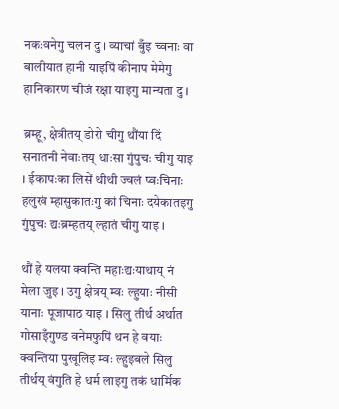नकःवनेगु चलन दु । व्याचां बुँइ च्वनाः वा बालीयात हानी याइपिं कीनाप मेमेगु हानिकारण चीजं रक्षा याइगु मान्यता दु ।

ब्रम्हू, क्षेत्रीतय् डोरो चीगु थौंया दिं सनातनी नेवाःतय् धाःसा गुंपुचः चीगु याइ । ईकापःका लिसें थीथी ज्वलं प्वःचिनाः हलुखं म्हासुकातःगु कां चिनाः दयेकातइगु गुंपुचः द्यःब्रम्हतय् ल्हातं चीगु याइ ।

थौं हे यलया क्वन्ति महाःद्यःयाथाय् नं मेला जुइ । उगु क्षेत्रय् म्वः ल्हुयाः नीसी यानाः पूजापाठ याइ । सिलु तीर्थ अर्थात गोसाइँगुण्ड वनेमफुपिं थन हे वयाः क्वन्तिया पुखूलिइ म्वः ल्हुइबले सिलु तीर्थय् वंगुति हे धर्म लाइगु तकं धार्मिक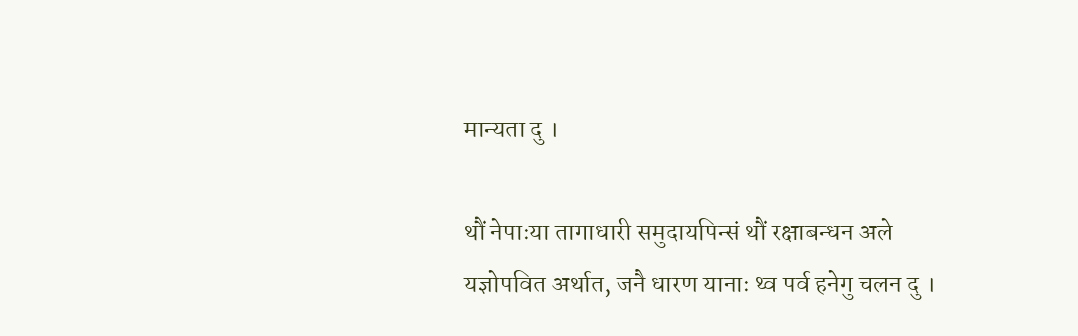मान्यता दु ।

थौं नेपाःया तागाधारी समुदायपिन्सं थौं रक्षाबन्धन अले यज्ञोपवित अर्थात, जनै धारण यानाः थ्व पर्व हनेगु चलन दु ।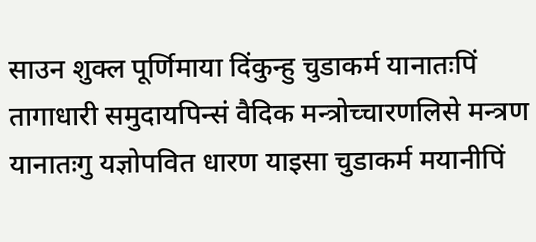साउन शुक्ल पूर्णिमाया दिंकुन्हु चुडाकर्म यानातःपिं तागाधारी समुदायपिन्सं वैदिक मन्त्रोच्चारणलिसे मन्त्रण यानातःगु यज्ञोपवित धारण याइसा चुडाकर्म मयानीपिं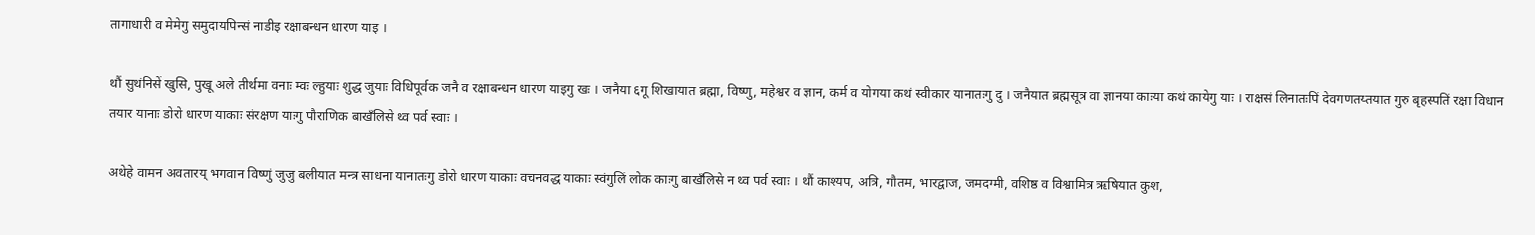तागाधारी व मेमेगु समुदायपिन्सं नाडीइ रक्षाबन्धन धारण याइ ।

थौं सुथंनिसें खुसि, पुखू अले तीर्थमा वनाः म्वः ल्हुयाः शुद्ध जुयाः विधिपूर्वक जनै व रक्षाबन्धन धारण याइगु खः । जनैया ६गू शिखायात ब्रह्मा, विष्णु, महेश्वर व ज्ञान, कर्म व योगया कथं स्वीकार यानातःगु दु । जनैयात ब्रह्मसूत्र वा ज्ञानया काःया कथं कायेगु याः । राक्षसं लिनातःपिं देवगणतय्तयात गुरु बृहस्पतिं रक्षा विधान तयार यानाः डोरो धारण याकाः संरक्षण याःगु पौराणिक बाखँलिसे थ्व पर्व स्वाः ।

अथेहे वामन अवतारय् भगवान विष्णुं जुजु बलीयात मन्त्र साधना यानातःगु डोरो धारण याकाः वचनवद्ध याकाः स्वंगुलिं लोक काःगु बाखँलिसे न थ्व पर्व स्वाः । थौं काश्यप, अत्रि, गौतम, भारद्वाज, जमदग्मी, वशिष्ठ व विश्वामित्र ऋषियात कुश,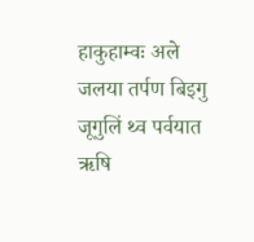हाकुहाम्वः अले जलया तर्पण बिइगु जूगुलिं थ्व पर्वयात ऋषि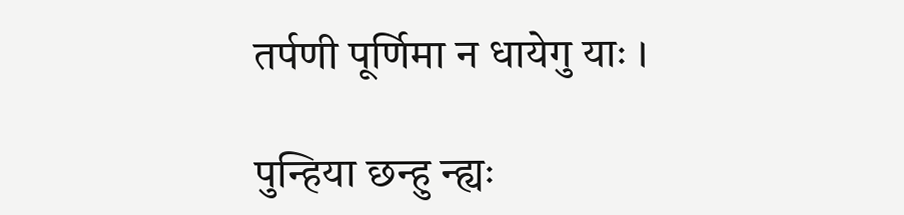तर्पणी पूर्णिमा न धायेगु याः ।

पुन्हिया छन्हु न्ह्यः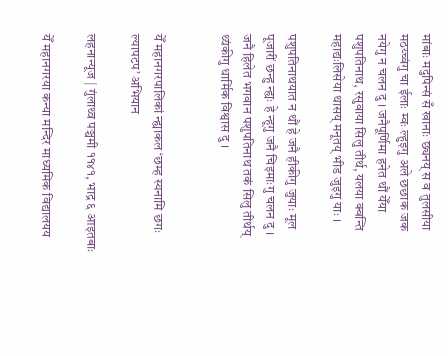मांबाः मदुपिन्सं सँ खानाः छ्यनय् स व तुलसीया मठय्च्वंगु चा ईलाः म्वः ल्हुइगु अले छछाक जक नयेगु न चलन दु । जनैपूर्णिमा हनेत थौं येँया पशुपतिनाथ, रसुवाया सिलु तीर्थ, यलया क्वन्ति महाद्यःलिसेया थासय् मनूतय् भीड जुइगु याः ।

पशुपतिनाथयात न थौं हे जनै हीकीगु जुयाः मूल पूजारीं छन्हु न्ह्यः हे न्हूगु जनै चिइमाःगु चलन दु । जनै हिलेत भगवान पशुपतिनाथ तकं सिलु तीर्थय् थ्यंकीगु धार्मिक विश्वास दु ।


येँ महानगरपालिकां न्ह्याकल ‘छम्ह स्यनामि छगः ल्यापटप’ अभियान

लहनान्यूज | गुंलाथ्व पञ्चमी ११४१, भाद्र ६ आइतबाः

येँ महानगरया कन्या मन्दिर माध्यमिक विद्यालयय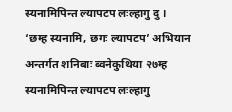स्यनामिपिन्त ल्यापटप लःल्हागु दु । ‘छम्ह स्यनामि, छगः ल्यापटप’ अभियान अन्तर्गत शनिबाः ब्वनेकुथिया २७म्ह स्यनामिपिन्त ल्यापटप लःल्हागु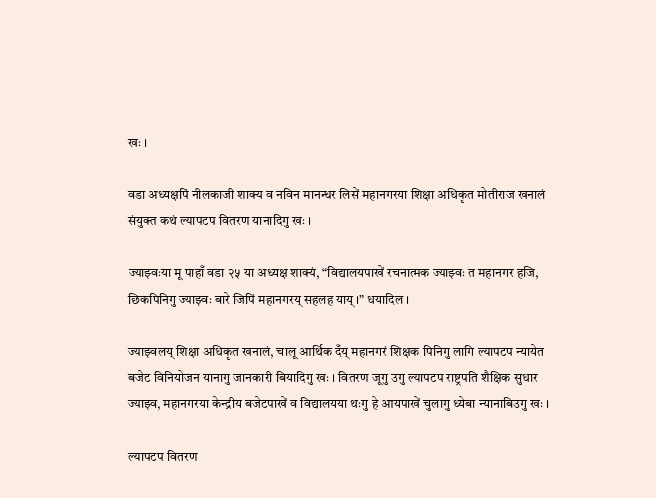खः ।

वडा अध्यक्षपिं नीलकाजी शाक्य व नविन मानन्धर लिसें महानगरया शिक्षा अधिकृत मोतीराज खनालं संयुक्त कथं ल्यापटप वितरण यानादिगु खः ।

ज्याझ्वःया मू पाहाँ वडा २५ या अध्यक्ष शाक्यं, “विद्यालयपाखें रचनात्मक ज्याझ्वः त महानगर हजि, छिकपिनिगु ज्याझ्वः बारे जिपिं महानगरय् सहलह याय् ।” धयादिल ।

ज्याझ्वलय् शिक्षा अधिकृत खनालं, चालू आर्थिक दँय् महानगरं शिक्षक पिनिगु लागि ल्यापटप न्यायेत बजेट विनियोजन यानागु जानकारी बियादिगु खः । वितरण जूगु उगु ल्यापटप राष्ट्रपति शैक्षिक सुधार ज्याझ्व, महानगरया केन्द्रीय बजेटपाखें व विद्यालयया थःगु हे आयपाखें चुलागु ध्येबा न्यानाबिउगु खः ।

ल्यापटप वितरण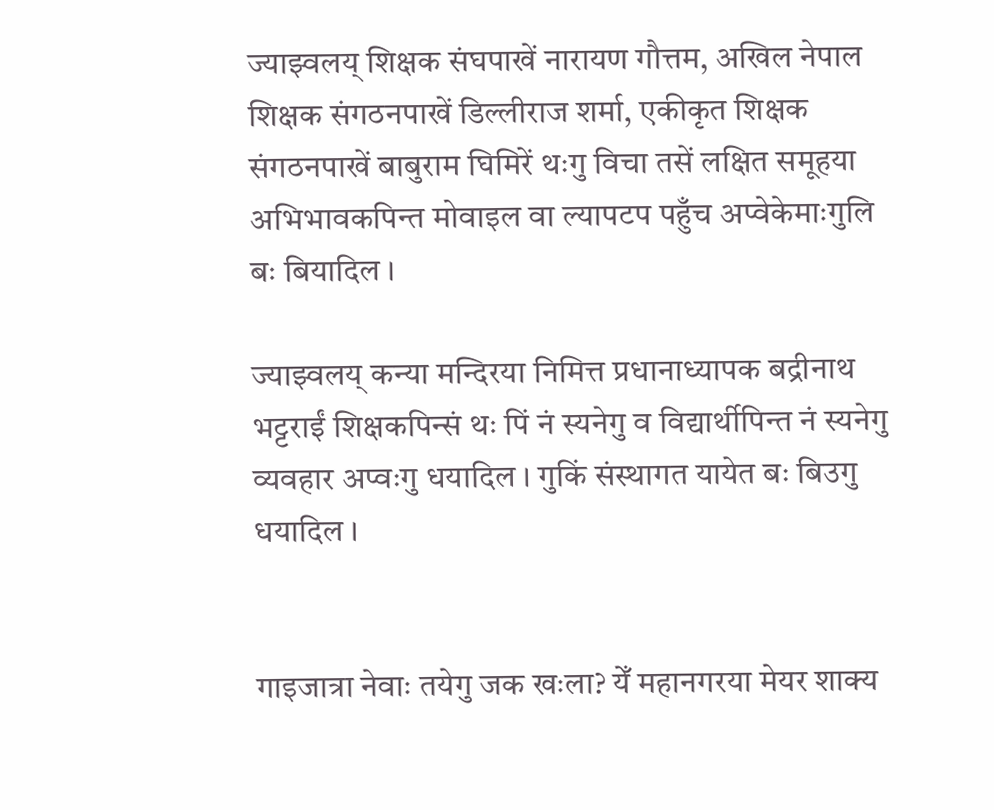ज्याझ्वलय् शिक्षक संघपाखें नारायण गौत्तम, अखिल नेपाल शिक्षक संगठनपाखें डिल्लीराज शर्मा, एकीकृत शिक्षक संगठनपाखें बाबुराम घिमिरें थःगु विचा तसें लक्षित समूहया अभिभावकपिन्त मोवाइल वा ल्यापटप पहुँच अप्वेकेमाःगुलि बः बियादिल ।

ज्याझ्वलय् कन्या मन्दिरया निमित्त प्रधानाध्यापक बद्रीनाथ भट्टराईं शिक्षकपिन्सं थः पिं नं स्यनेगु व विद्यार्थीपिन्त नं स्यनेगु व्यवहार अप्वःगु धयादिल । गुकिं संस्थागत यायेत बः बिउगु धयादिल ।


गाइजात्रा नेवाः तयेगु जक खःला? येँ महानगरया मेयर शाक्य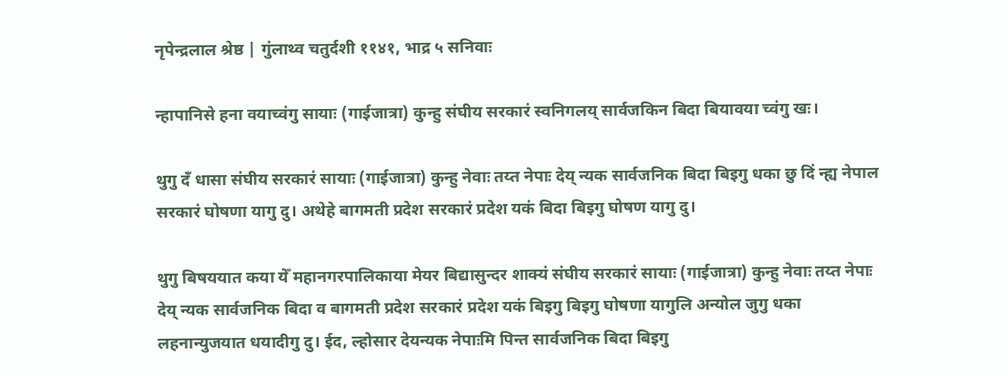नृपेन्द्रलाल श्रेष्ठ | गुंलाथ्व चतुर्दशी ११४१, भाद्र ५ सनिवाः

न्हापानिसे हना वयाच्वंगु सायाः (गाईजात्रा) कुन्हु संघीय सरकारं स्वनिगलय् सार्वजकिन बिदा बियावया च्वंगु खः।

थुगु दँ धासा संघीय सरकारं सायाः (गाईजात्रा) कुन्हु नेवाः तय्त नेपाः देय् न्यक सार्वजनिक बिदा बिइगु धका छु दिं न्ह्य नेपाल सरकारं घोषणा यागु दु। अथेहे बागमती प्रदेश सरकारं प्रदेश यकं बिदा बिइगु घोषण यागु दु।

थुगु बिषययात कया येँ महानगरपालिकाया मेयर बिद्यासुन्दर शाक्यं संघीय सरकारं सायाः (गाईजात्रा) कुन्हु नेवाः तय्त नेपाः देय् न्यक सार्वजनिक बिदा व बागमती प्रदेश सरकारं प्रदेश यकं बिइगु बिइगु घोषणा यागुलि अन्योल जुगु धका लहनान्युजयात धयादीगु दु। ईद, ल्होसार देयन्यक नेपाःमि पिन्त सार्वजनिक बिदा बिइगु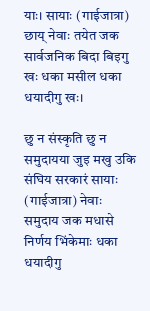याः। सायाः (गाईजात्रा) छाय् नेवाः तयेत जक सार्वजनिक बिदा बिइगु खः धका मसील धका धयादीगु खः।

छु न संस्कृति छु न समुदायया जुइ मखु उकि संघिय सरकारं सायाः (गाईजात्रा) नेवाः समुदाय जक मधासे निर्णय भिंकेमाः धका धयादीगु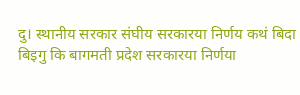दु। स्थानीय सरकार संघीय सरकारया निर्णय कथं बिदा बिइगु कि बागमती प्रदेश सरकारया निर्णया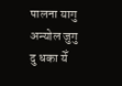पालना यागु अन्योल जुगु दु धका येँ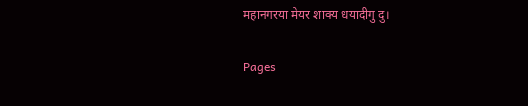महानगरया मेयर शाक्य धयादीगु दु।

Pages